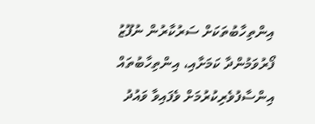އިންތިހާބުތަކަށް ސަރުކާރުން ނުފޫޒު ފޯރުވަމުންދާ ކަމަށާއި، އިންތިހާބުތައް އިންސާފުވެރިކުރުމަށް ވެފައިވާ ވައުދު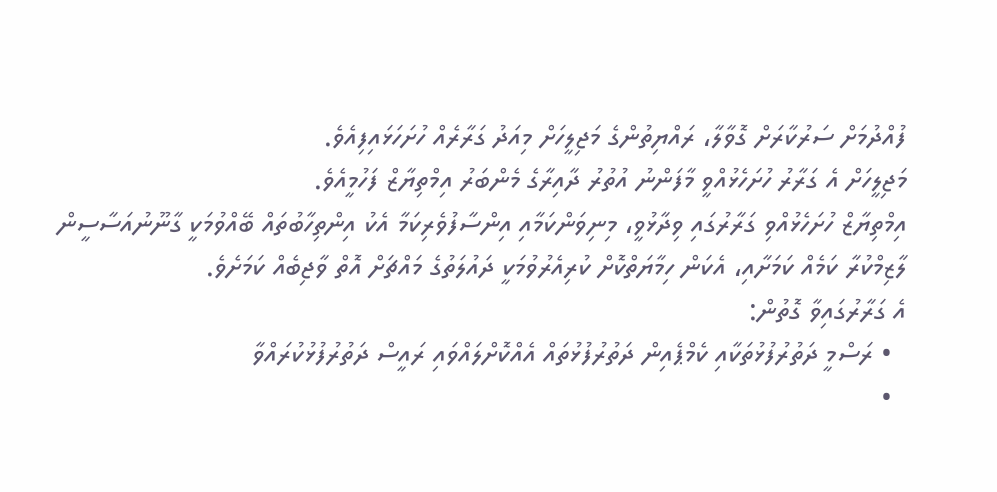ފުއްދުމަށް ސަރުކާރަށް ގޮވާލާ، ރައްޔިތުންގެ މަޖިލީހަށް މިއަދު ގަރާރެއް ހުށަހަޅައިފިއެވެ.
މަޖިލީހަށް އެ ގަރާރު ހުށަހެޅުއްވީ މާފަންނު އުތުރު ދާއިރާގެ މެންބަރު އިމްތިޔާޒް ފަހުމީއެވެ.
އިމްތިޔާޒް ހުށަހެޅުއްވި ގަރާރުގައި ވިދާޅުވީ، މިނިވަންކަމާއި އިންސާފުވެރިކަމާ އެކު އިންތިހާބުތައް ބޭއްވުމަކީ ގާނޫނުއަސާސީން ލާޒިމްކުރާ ކަމެއް ކަމަށާއި، އެކަން ހިމާޔަތްކޮށް ކުރިއެރުވުމަކީ ދައުލަތުގެ މައްޗަށް އޮތް ވާޖިބެއް ކަމަށެވެ.
އެ ގަރާރުގައިވާ ގޮތުން:
  • ރަސްމީ ދަތުރުފުޅުތަކާއި ކެމްޕެއިން ދަތުރުފުޅުތައް އެއްކޮށްލައްވައި ރައީސް ދަތުރުފުޅުކުރައްވާ
  •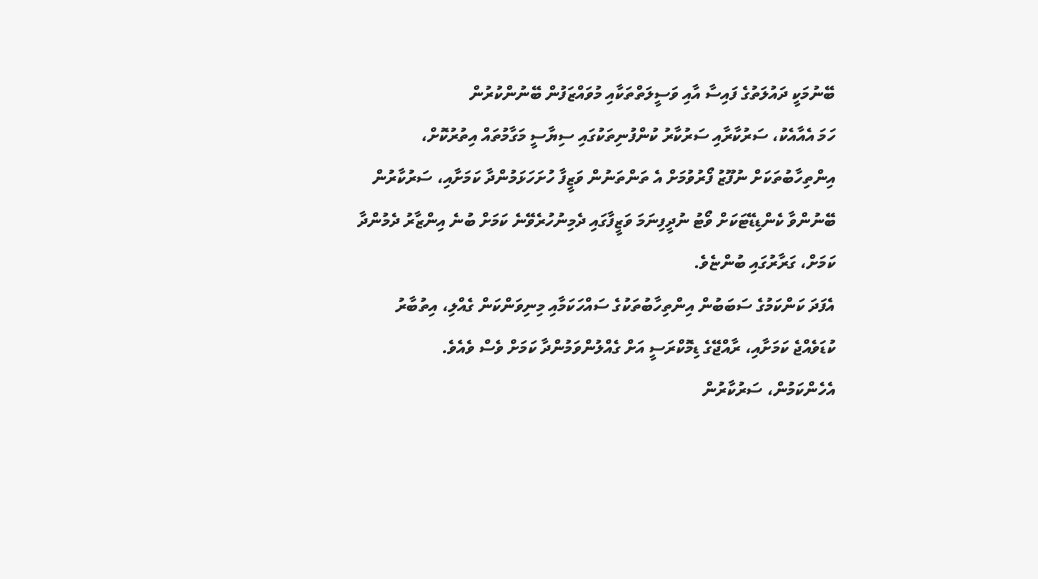ބޭނުމަކީ ދައުލަތުގެ ފައިސާ އާއި ވަސީލަތްތަކާއި މުވައްޒަފުން ބޭނުންކުރުން
ހަމަ އެއާއެކު، ސަރުކާރާއި ސަރުކާރު ކުންފުނިތަކުގައި ސިޔާސީ މަގާމުތައް އިތުރުކޮށް، އިންތިހާބުތަކަށް ނުފޫޒު ފޯރުވުމަށް އެ ތަންތަނުން ވަޒީފާ ހުށަހަޅަމުންދާ ކަމަށާއި، ސަރުކާރުން ބޭނުންވާ ކެންޑިޑޭޓަކަށް ވޯޓު ނުދީފިނަމަ ވަޒީފާގައި ދެމިނުހުރެވޭނެ ކަމަށް ބުނެ އިންޒާރު ދެމުންދާ ކަމަށް، ގަރާރުގައި ބުންޏެވެ.
އެފަދަ ކަންކަމުގެ ސަބަބުން އިންތިހާބުތަކުގެ ސައްހަކަމާއި މިނިވަންކަން ގެއްލި، އިތުބާރު ކުޑަވެއްޖެ ކަމަށާއި، ރާއްޖޭގެ ޑިމޮކްރަސީ އަށް ގެއްލުންވަމުންދާ ކަމަށް ވެސް ވެއެވެ.
އެހެންކަމުން، ސަރުކާރުން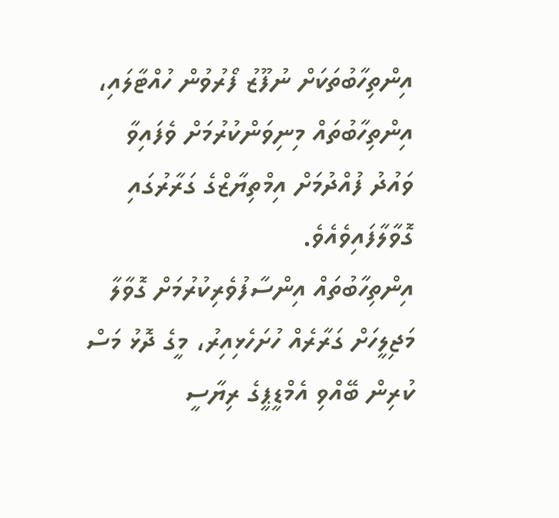އިންތިހާބުތަކަށް ނުފޫޒު ފޯރުވުން ހުއްޓާލައި، އިންތިހާބުތައް މިނިވަންކުރުމަށް ވެފައިވާ ވައުދު ފުއްދުމަށް އިމްތިޔާޒްގެ ގަރާރުގައި ގޮވާލާފައިވެއެވެ.
އިންތިހާބުތައް އިންސާފުވެރިކުރުމަށް ގޮވާލާ މަޖިލީހަށް ގަރާރެއް ހުށަހެޅިއިރު، މީގެ ދޮޅު މަސް ކުރިން ބޭއްވި އެމްޑީޕީގެ ރިޔާސީ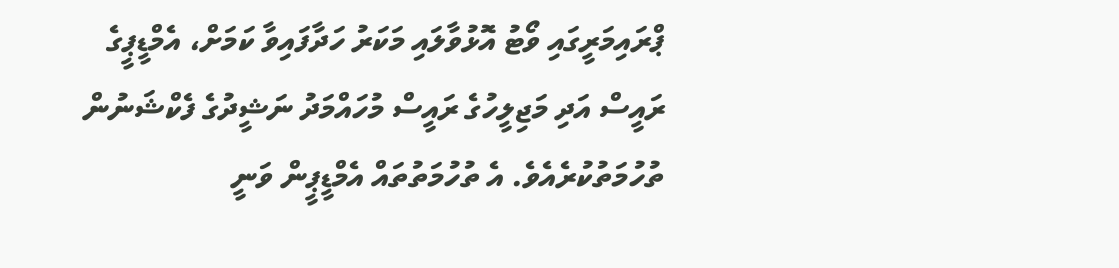ޕްރައިމަރީގައި ވޯޓު އޮޅުވާލައި މަކަރު ހަދާފައިވާ ކަމަށް، އެމްޑީޕީގެ ރައީސް އަދި މަޖިލީހުގެ ރައީސް މުހައްމަދު ނަޝީދުގެ ފެކްޝަނުން ތުހުމަތުކުރެއެވެ. އެ ތުހުމަތުތައް އެމްޑީޕީން ވަނީ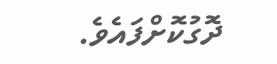ދޮގުކޮށްފައެވެ.